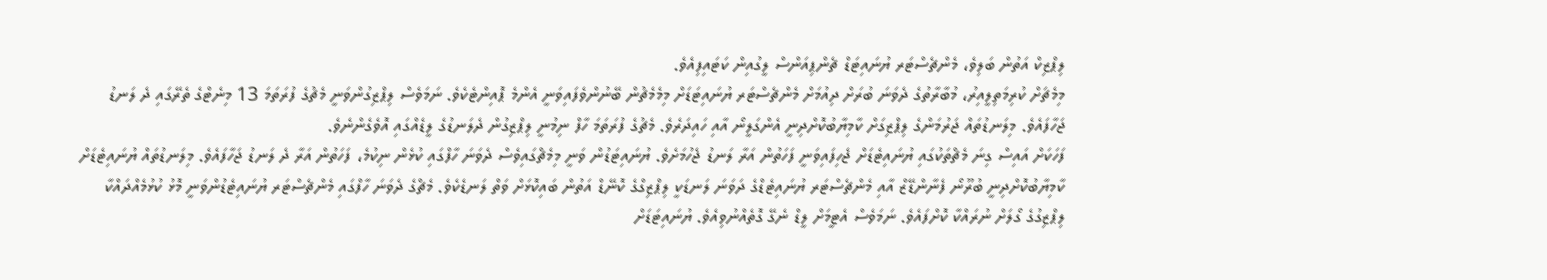ލިޕްޒިކް އަތުން ބަލިވެ، މެންޗެސްޓަރ ޔުނައިޓަޑް ޗެންޕިއަންސް ލީގުއިން ކަޓައިފިއެވެ.
މިމެޗަށް ކުރިމަތިލީއިރު، މުބާރާތުގެ ދެވަނަ ބުރަށް ދިއުމަށް މެންޗެސްޓަރ ޔުނައިޓަޑަށް މިމެމެޗުން ބޭނުންވެފައިވަނީ އެންމެ ޕޮއިންޓެކެވެ. ނަމަވެސް ލިޕްޒިގުންވަނީ މެޗުގެ ފުރަތަމަ 13 މިނެޓްގެ ތެރޭގައި ދެ ލަނޑު ޖަހާފައެވެ. މިލަނޑުތައް ޖަރުމަންގެ ލިޕްޒިގަށް ކާމިޔާބުކޮށްދިނީ އެންގަލީނޯ އާއި ހައިދަރެވެ. މެޗުގެ ފުރަތަމަ ހާފް ނިމުނީ ލިޕްޒިގުން ދެލަނޑުގެ ލީޑެއްގައި އޮވެގެންނެވެ.
ފަހަކަށް އައިސް ގިނަ މެޗްތަކުގައި ޔުނައިޓެޑަށް ޖެހިފައިވަނީ ފަހަތުން އަރާ ލަނޑު ޖެހުމަށެވެ. ޔުނައިޓަޑުން ވަނީ މިމެޗްގައިވެސް ދެވަނަ ހާފްގައި ކުޅެން ނިކުމެ، ފަހަތުން އަރާ ދެ ލަނޑު ޖަހާފައެވެ. މިލަނޑުތައް ޔުނައިޓެޑަށް ކާމިޔާބުކޮށްދިނީ ބުރޫނޯ ފެނާންޑޭޒް އާއި މެންޗެސްޓަރ ޔުނައިޓެޑްގެ ދަވަނަ ލަނޑަކީ ލިޕްޒިގްގެ ކޮނޭޑް އަތުން ބައިކޮޅަށް ވަތް ލަނޑެކެވެ. މެޗްގެ ދެވަނަ ހާފްގައި މެންޗެސްޓަރ ޔުނައިޓެޑުންވަނީ މޮޅު ކުޅުމެއްދައްކާ ލިޕްޒިގުގެ ގޯލަށް ނުރައްކާ ކޮށްފައެވެ. ނަމަވެސް އެޓީމަށް ލީޑް ނެގޭ ގޮތެއްނުވިއެވެ. ޔުނައިޓަޑަށް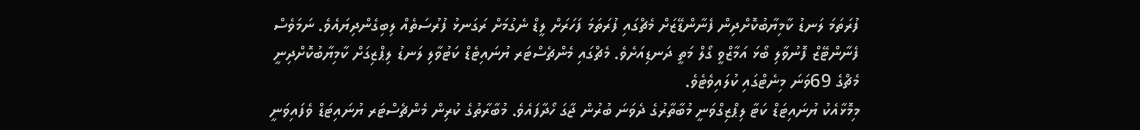ފުރަތަމަ ލަނޑު ކާމިޔާބުކޮށްދިން ފެނާންޑޭޒަށް މެޗްގައި ފުރަތަމަ ފަހަރަށް ލީޑް ނެގުމަށް ރަގަނޅު ފުރުސަތެއް ލިބިގެންދިޔައެވެ. ނަމަވެސް ފެނާންޓޭޒް ފޮނުވާލި ބޯޅަ އަމާޒްވީ ގޯލް މަތީ ދަނޑިއަށެވެ. މެޗްގައި މެންޗެސްޓަރ ޔުނައިޓެޑް ކަޓުވާލި ލަނޑު ލިޕްޒިގަށް ކާމިޔާބުކޮށްދިނީ މެޗްގެ 69ވަނަ މިނެޓްގައި ކުލައިވެޓެވެ.
މިމޮޅާއެކު ޔުނައިޓަޑް ކަޓާ ލިޕްޒިގްވަނީ މުބާތާރުގެ ދެވަނަ ބުރުން ޖާގަ ހޯދާފައެވެ. މުބާރާތުގެ ކުރިން މެންޗެސްޓަރ ޔުނައިޓަޑް ވެފައިވަނީ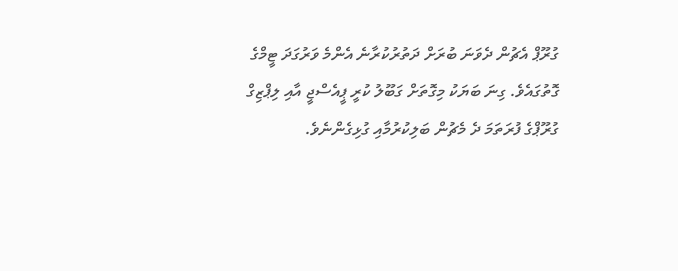ގުރޫޕް އެޗުން ދެވަނަ ބުރަށް ދަތުރުކުރާނެ އެންމެ ވަރުގަދަ ޓީމްގެ ގޮތުގައެވެ. ގިނަ ބަޔަކު މިގޮތަށް ގަބޫލު ކުރީ ޕީއެސްޖީ އާއި ލިޕްޒިގް ގުރޫޕްގެ ފުރަތަމަ ދެ މެޗުން ބަލިކުރުމާއި ގުޅިގެންނެވެ.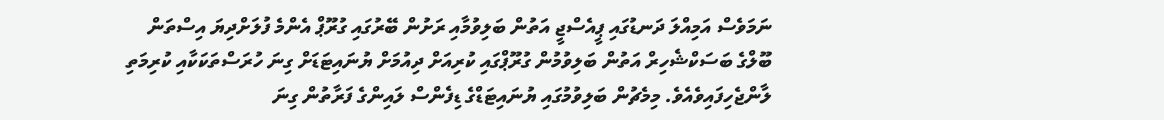ނަމަވެސް އަމިއްލަ ދަނޑުގައި ޕީއެސްޖީ އަތުން ބަލިވުމާއި ރަށުން ބޭރުގައި ގުރޫޕް އެންމެ ފުލަށްދިޔަ އިސްތަން ބޫލްގެ ބަސަކްޝެހިރް އަތުން ބަލިވުމުން ގުރޫޕްގައި ކުރިއަށް ދިއުމަށް ޔުނައިޓަޑަށް ގިނަ ހުރަސްތަކަކާއި ކުރިމަތި ލާންޖެހިފައިވެއެވެ. މިމެޗުން ބަލިވުމުގައި ޔުނައިޓަޑްގެ ޑިފެންސް ލައިންގެ ފަރާތުން ގިނަ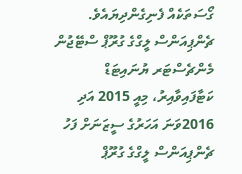ގޯސަތަކެއް ފެނިގެންދިޔައެވެ.
ޗެންޕިއަންސް ލީގްގެ ގުރޫޕް ސްޓޭޖުން މެންޗެސްޓަރ ޔުނައިޓަޑް ކަޓާފައިވާއިރު، މިއީ 2015 އަދި 2016ވަނަ އަހަރުގެ ސީޒަނަށް ފަހު ޗެންޕިއަންސް ލީގްގެ ގުރޫޕް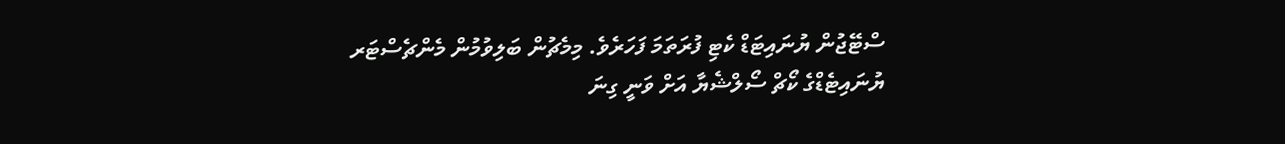ސްޓޭޖުން ޔުނައިޓަޑް ކެޓި ފުރަތަމަ ފަހަރެވެ. މިމެޗުން ބަލިވުމުން މެންޗެސްޓަރ ޔުނައިޓެޑްގެ ކޯޗް ސޯލްޝެޔާ އަށް ވަނީ ގިނަ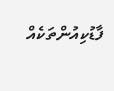ފާޑުކިއުންތަކެއް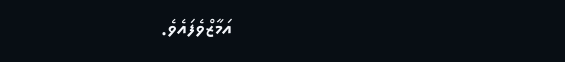އަމާޒްވެފައެވެ.